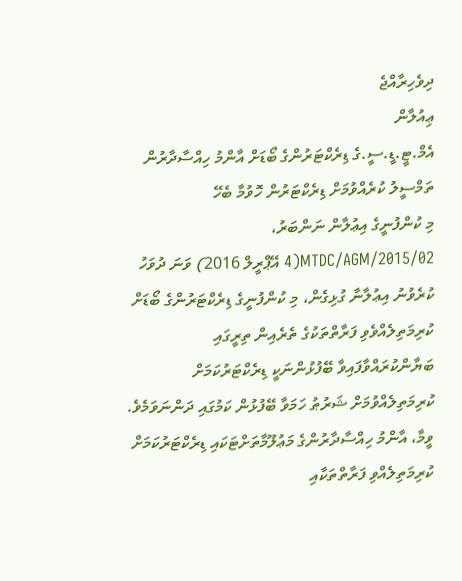ދިވެހިރާއްޖެ
ޢިއުލާން
އެމް.ޓީ.ޑީ.ސީ.ގެ ޑިރެކްޓަރުންގެ ބޯޑަށް އާންމު ހިއްސާދާރުން ތަމްސީލު ކުރެއްވުމަށް ޑިރެކްޓަރުން ހޮވުމާ ބެހޭ
މި ކުންފުނީގެ އިޢުލާން ނަންބަރު، MTDC/AGM/2015/02(4 އޭޕްރީލް 2016) ވަނަ ދުވަހު ކުރެވުނު އިޢުލާނާ ގުޅިގެން، މި ކުންފުނީގެ ޑިރެކްޓަރުންގެ ބޯޑަށް ކުރިމަތިލެއްވެވި ފަރާތްތަކުގެ ތެރެއިން ތިރީގައި ބަޔާންކުރައްވާފައިވާ ބޭފުޅުންނަކީ ޑިރެކްޓަރުކަމަށް ކުރިމަތިލެއްވުމަށް ޝަރުޠު ހަމަވާ ބޭފުޅުން ކަމުގައި ދަންނަވަމެވެ. ވީމާ، އާންމު ހިއްސާދާރުންގެ މަޢުލޫމާތަށްޓަކައި ޑިރެކްޓަރުކަމަށް ކުރިމަތިލެއްވި ފަރާތްތަކާއި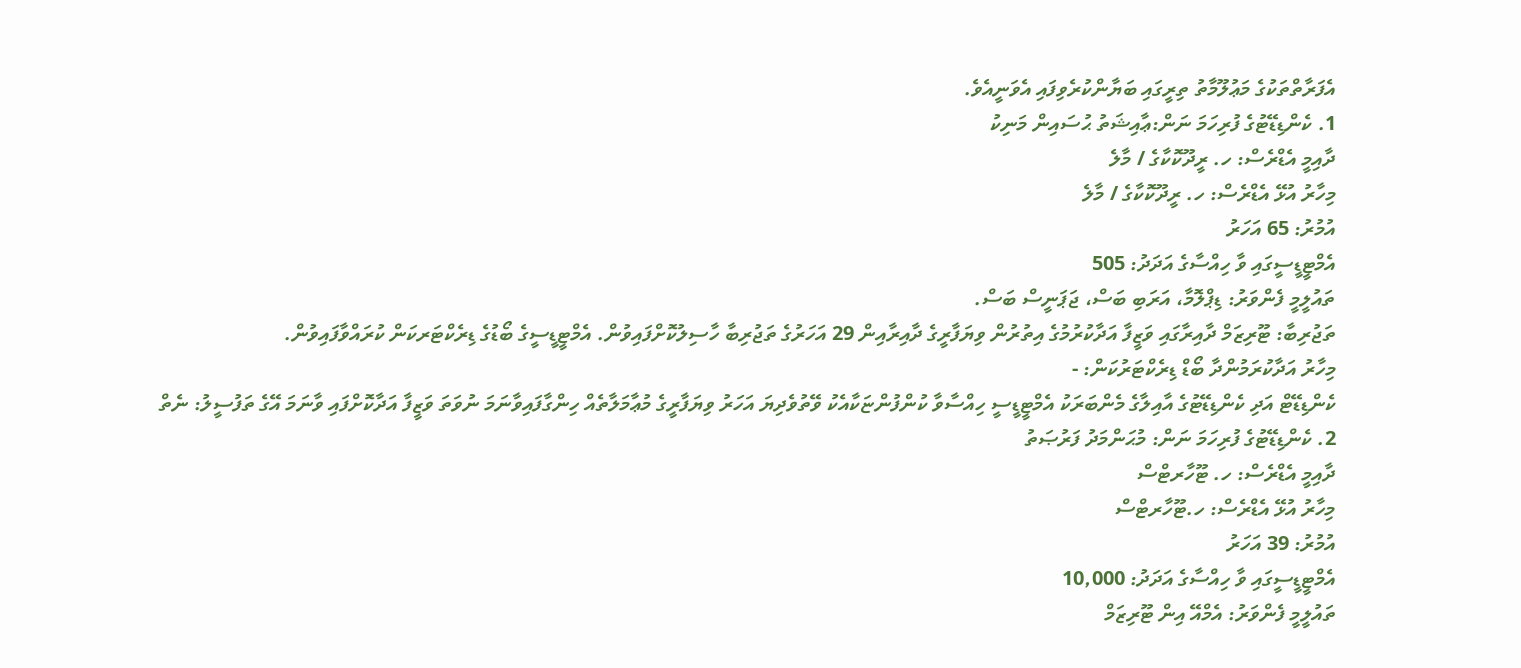އެފަރާތްތަކުގެ މަޢުލޫމާތު ތިރީގައި ބަޔާންކުރެވިފައި އެވަނީއެވެ.
1. ކެންޑިޑޭޓުގެ ފުރިހަމަ ނަން:ޢާއިޝަތު ޙުސައިން މަނިކު
ދާއިމީ އެޑްރެސް: ހ. ރީދޫކޮކާގެ / މާލެ
މިހާރު އުޅޭ އެޑްރެސް: ހ. ރީދޫކޮކާގެ / މާލެ
އުމުރު: 65 އަހަރު
އެމްޓީޑީސީގައި ވާ ހިއްސާގެ އަދަދު: 505
ތައުލީމީ ފެންވަރު: ޑިޕްލޮމާ، އަރަބި ބަސް، ޖަޕަނީސް ބަސް.
ތަޖުރިބާ: ޓޫރިޒަމް ދާއިރާގައި ވަޒީފާ އަދާކުރުމުގެ އިތުރުން ވިޔަފާރީގެ ދާއިރާއިން 29 އަހަރުގެ ތަޖުރިބާ ހާސިލުކޮށްފައިވުން. އެމްޓީޑީސީގެ ބޯޑުގެ ޑިރެކްޓަރކަން ކުރައްވާފައިވުން.
މިހާރު އަދާކުރަމުންދާ ބޯޑް ޑިރެކްޓަރުކަން: -
ކެންޑިޑޭޓް އަދި ކެންޑިޑޭޓުގެ އާއިލާގެ މެންބަރަކު އެމްޓީޑީސީ ހިއްސާވާ ކުންފުންޏަކާއެކު ވޭތުވެދިޔަ އަހަރު ވިޔަފާރީގެ މުޢާމަލާތެއް ހިންގާފައިވާނަމަ ނުވަތަ ވަޒީފާ އަދާކޮށްފައި ވާނަމަ އޭގެ ތަފުސީލު: ނެތް
2. ކެންޑިޑޭޓުގެ ފުރިހަމަ ނަން: މުޙަންމަދު ފަރުޞަތު
ދާއިމީ އެޑްރެސް: ހ. ޓޫހާރޓްސް
މިހާރު އުޅޭ އެޑްރެސް: ހ.ޓޫހާރޓްސް
އުމުރު: 39 އަހަރު
އެމްޓީޑީސީގައި ވާ ހިއްސާގެ އަދަދު: 10,000
ތައުލީމީ ފެންވަރު: އެމްއޭ އިން ޓޫރިޒަމް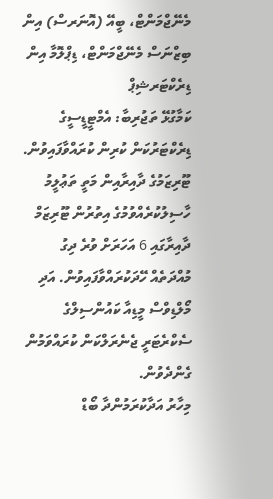މެނޭޖްމަންޓް، ބީއޭ (އޮނަރސް) އިން ބިޒްނަސް މެނޭޖްމަންޓް، ޑިޕްލޮމާ އިން ޑިރެކްޓަރޝިޕް
ކަމާގުޅޭ ތަޖުރިބާ: އެމްޓީޑީސީގެ ޑިރެކްޓަރުކަން ކުރިން ކުރައްވާފައިވުން. ޓޫރިޒަމުގެ ދާއިރާއިން މަތީ ތަޢުލީމު ހާސިލުކުރެއްވުމުގެ އިތުރުން ޓޫރިޒަމް ދާއިރާގައި 6 އަހަރަށް ވުރެ ދިގު މުއްދަތެއް ހޭދަކުރައްވާފައިވުން. އަދި މޯލްޑިވްސް މީޑިއާ ކައުންސިލްގެ ސެކްރެޓަރީ ޖެނެރަލްކަން ކުރައްވަމުން ގެންދެވުން.
މިހާރު އަދާކުރަމުންދާ ބޯޑް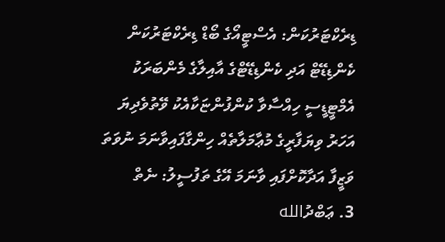ޑިރެކްޓަރުކަން: އެސްޓީއޯގެ ބޯޑް ޑިރެކްޓަރުކަން
ކެންޑިޑޭޓް އަދި ކެންޑިޑޭޓްގެ އާއިލާގެ މެންބަރަކު އެމްޓީޑީސީ ހިއްސާވާ ކުންފުންޏަކާއެކު ވޭތުވެދިޔަ އަހަރު ވިޔަފާރީގެ މުޢާމަލާތެއް ހިންގާފައިވާނަމަ ނުވަތަ ވަޒީފާ އަދާކޮށްފައި ވާނަމަ އޭގެ ތަފުސީލު: ނެތް
3. ޢަބްދުالله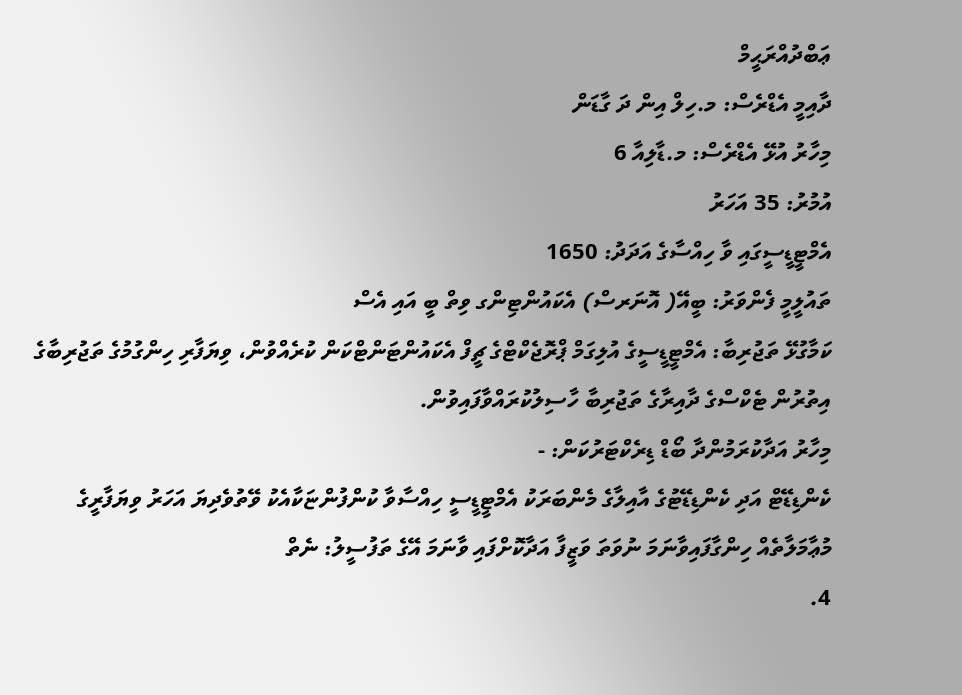ޢަބްދުއްރަޙީމް
ދާއިމީ އެޑްރެސް: މ.ހިލް އިން ދަ ގާޑަން
މިހާރު އުޅޭ އެޑްރެސް: މ.ޑާލިއާ 6
އުމުރު: 35 އަހަރު
އެމްޓީޑީސީގައި ވާ ހިއްސާގެ އަދަދު: 1650
ތައުލީމީ ފެންވަރު: ބީއޭ( އޮނަރސް) އެކައުންޓިންގ ވިތް ބީ އައި އެސް
ކަމާގުޅޭ ތަޖުރިބާ: އެމްޓީޑީސީގެ އުލިގަމް ޕްރޮޖެކްޓްގެ ޗީފް އެކައުންޓަންޓްކަން ކުރެއްވުން، ވިޔަފާރި ހިންގުމުގެ ތަޖުރިބާގެ އިތުރުން ޓެކްސްގެ ދާއިރާގެ ތަޖުރިބާ ހާސިލުކުރައްވާފައިވުން.
މިހާރު އަދާކުރަމުންދާ ބޯޑް ޑިރެކްޓަރުކަން: -
ކެންޑިޑޭޓް އަދި ކެންޑިޑޭޓުގެ އާއިލާގެ މެންބަރަކު އެމްޓީޑީސީ ހިއްސާވާ ކުންފުންޏަކާއެކު ވޭތުވެދިޔަ އަހަރު ވިޔަފާރީގެ މުޢާމަލާތެއް ހިންގާފައިވާނަމަ ނުވަތަ ވަޒީފާ އަދާކޮށްފައި ވާނަމަ އޭގެ ތަފުސީލު: ނެތް
4.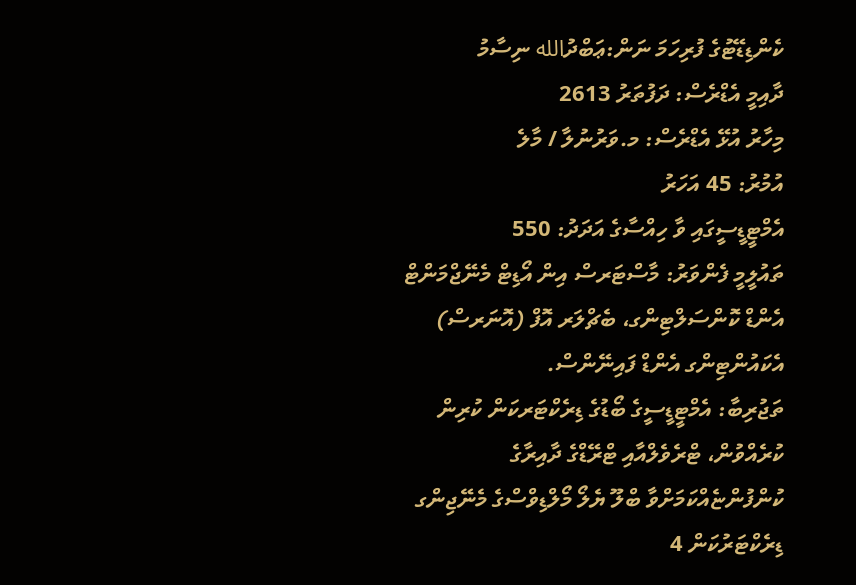ކެންޑިޑޭޓުގެ ފުރިހަމަ ނަން:ޢަބްދުالله ނިސާމު
ދާއިމީ އެޑްރެސް: ދަފުތަރު 2613
މިހާރު އުޅޭ އެޑްރެސް: މ.ވަރުނުލާ / މާލެ
އުމުރު: 45 އަހަރު
އެމްޓީޑީސީގައި ވާ ހިއްސާގެ އަދަދު: 550
ތައުލީމީ ފެންވަރު: މާސްޓަރސް އިން އޯޑިޓް މެނޭޖްމަންޓް އެންޑް ކޮންސަލްޓިންގ، ބެޗްލަރ އޮފް (އޮނަރސް) އެކައުންޓިންގ އެންޑް ފައިނޭންސް.
ތަޖުރިބާ: އެމްޓީޑީސީގެ ބޯޑުގެ ޑިރެކްޓަރކަން ކުރިން ކުރެއްވުން، ޓްރެވެލްއާއި ޓްރޭޑްގެ ދާއިރާގެ ކުންފުންޏެއްކަމަށްވާ ބްލޫ ޔެލޯ މޯލްޑިވްސްގެ މެނޭޖިންގ ޑިރެކްޓަރުކަން 4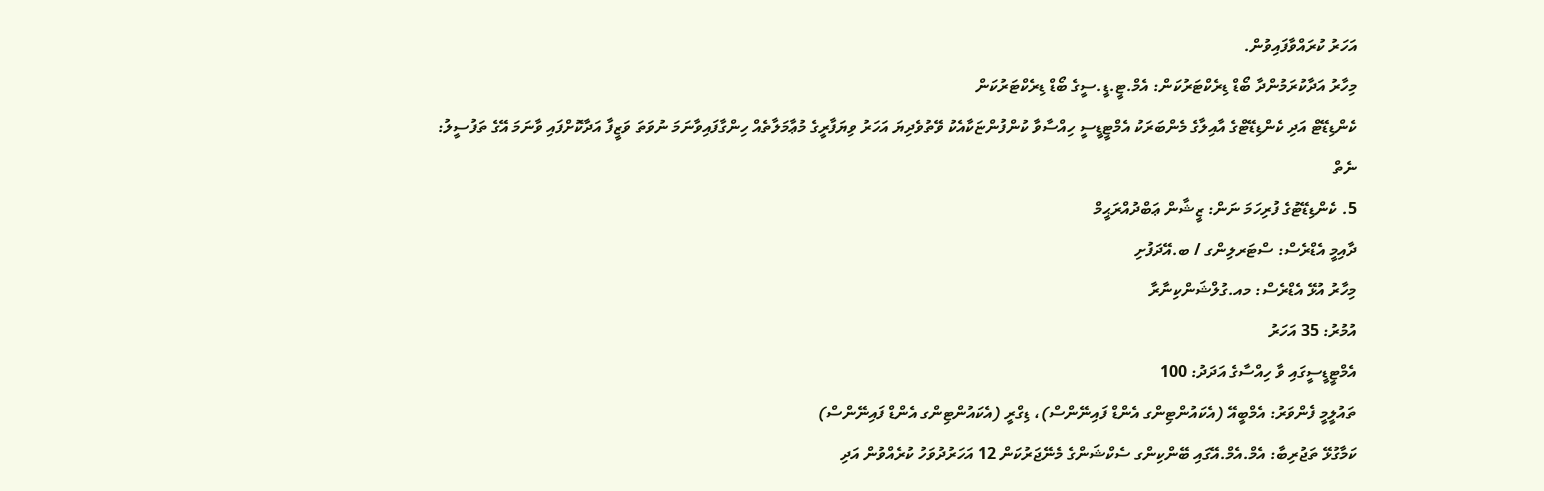އަހަރު ކުރައްވާފައިވުން.
މިހާރު އަދާކުރަމުންދާ ބޯޑް ޑިރެކްޓަރުކަން: އެމް.ޓީ.ޑީ.ސީގެ ބޯޑް ޑިރެކްޓަރުކަން
ކެންޑިޑޭޓް އަދި ކެންޑިޑޭޓްގެ އާއިލާގެ މެންބަރަކު އެމްޓީޑީސީ ހިއްސާވާ ކުންފުންޏަކާއެކު ވޭތުވެދިޔަ އަހަރު ވިޔަފާރީގެ މުޢާމަލާތެއް ހިންގާފައިވާނަމަ ނުވަތަ ވަޒީފާ އަދާކޮށްފައި ވާނަމަ އޭގެ ތަފުސީލު: ނެތް
5. ކެންޑިޑޭޓުގެ ފުރިހަމަ ނަން: ޒީޝާން ޢަބްދުއްރަޙީމް
ދާއިމީ އެޑްރެސް: ސްޓަރލިންގ / ބ.އޭދަފުށި
މިހާރު އުޅޭ އެޑްރެސް: މއ.ގުލްޝަންކިނާރާ
އުމުރު: 35 އަހަރު
އެމްޓީޑީސީގައި ވާ ހިއްސާގެ އަދަދު: 100
ތައުލީމީ ފެންވަރު: އެމްބީއޭ (އެކައުންޓިންގ އެންޑް ފައިނޭންސް)، ޑިގްރީ (އެކައުންޓިންގ އެންޑް ފައިނޭންސް)
ކަމާގުޅޭ ތަޖުރިބާ: އެމް.އެމް.އޭގައި ބޭންކިންގ ސެކްޝަންގެ މެނޭޖަރުކަން 12 އަހަރުދުވަހު ކުރެއްވުން އަދި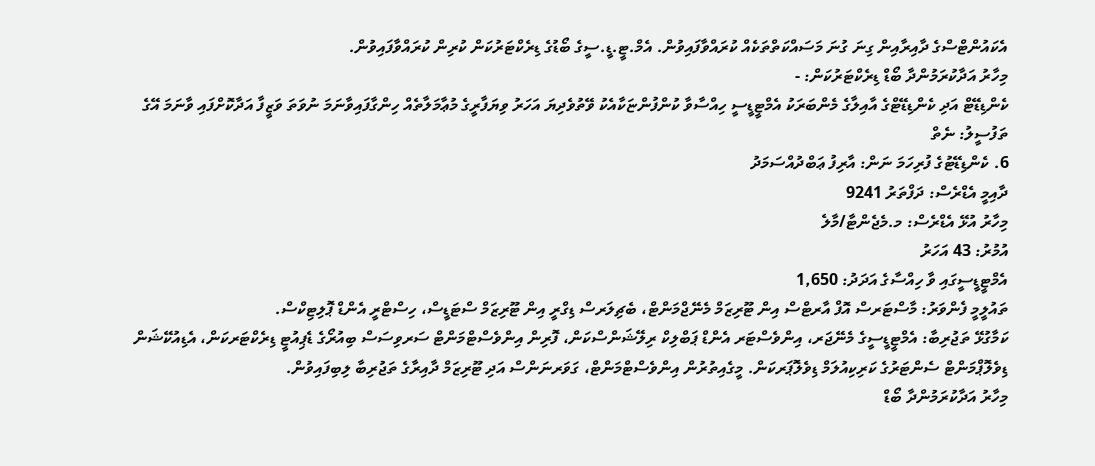އެކައުންޓްސްގެ ދާއިރާއިން ގިނަ ގުނަ މަސައްކަތްތަކެއް ކުރައްވާފައިވުން. އެމް.ޓީ.ޑީ.ސީގެ ބޯޑުގެ ޑިރެކްޓަރުކަން ކުރިން ކުރައްވާފައިވުން.
މިހާރު އަދާކުރަމުންދާ ބޯޑް ޑިރެކްޓަރުކަން: -
ކެންޑިޑޭޓް އަދި ކެންޑިޑޭޓްގެ އާއިލާގެ މެންބަރަކު އެމްޓީޑީސީ ހިއްސާވާ ކުންފުންޏަކާއެކު ވޭތުވެދިޔަ އަހަރު ވިޔަފާރީގެ މުޢާމަލާތެއް ހިންގާފައިވާނަމަ ނުވަތަ ވަޒީފާ އަދާކޮށްފައި ވާނަމަ އޭގެ ތަފުސީލު: ނެތް
6. ކެންޑިޑޭޓުގެ ފުރިހަމަ ނަން: އާރިފު ޢަބްދުއްސަމަދު
ދާއިމީ އެޑްރެސް: ދަފްތަރު 9241
މިހާރު އުޅޭ އެޑްރެސް: މ.މެޖެންޓާ/މާލެ
އުމުރު: 43 އަހަރު
އެމްޓީޑީސީގައި ވާ ހިއްސާގެ އަދަދު: 1,650
ތައުލީމީ ފެންވަރު: މާސްޓަރސް އޮފް އާރޓްސް އިން ޓޫރިޒަމް މެނޭޖްމަންޓް، ބެޗިލަރސް ޑިގްރީ އިން ޓޫރިޒަމް ސްޓަޑީސް، ހިސްޓްރީ އެންޑް ޕޮލިޓިކްސް.
ކަމާގުޅޭ ތަޖުރިބާ: އެމްޓީޑީސީގެ މެނޭޖަރ، އިންވެސްޓަރ އެންޑް ޕަބްލިކް ރިލޭޝަންސްކަން، ފޮރިން އިންވެސްޓްމަންޓް ސަރވިސަސް ބިއުރޯގެ ޑެޕިއުޓީ ޑިރެކްޓަރކަން، އެޑިއުކޭޝަން ޑިވެލޮޕްމަންޓް ސެންޓަރުގެ ކަރިކިއުލަމް ޑިވެލޮޕަރކަން. މީގެއިތުރުން އިންވެސްޓްމަންޓް، ގަވަރނަންސް އަދި ޓޫރިޒަމް ދާއިރާގެ ތަޖުރިބާ ލިބިފައިވުން.
މިހާރު އަދާކުރަމުންދާ ބޯޑް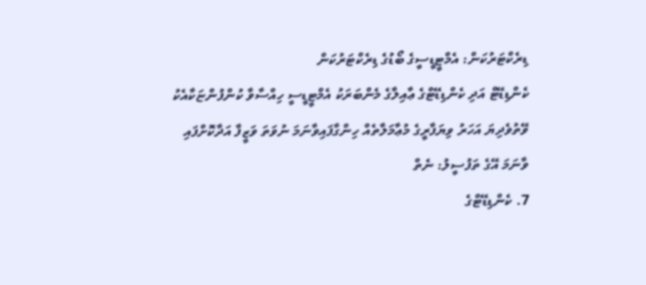ޑިރެކްޓަރުކަން: އެމްޓީޑީސީގެ ބޯޑުގެ ޑިރެކްޓަރުކަން
ކެންޑިޑޭޓް އަދި ކެންޑިޑޭޓްގެ ޢާއިލާގެ މެންބަރަކު އެމްޓީޑީސީ ހިއްސާވާ ކުންފުންޏަކާއެކު ވޭތުވެދިޔަ އަހަރު ވިޔަފާރީގެ މުޢާމަލާތެއް ހިންގާފައިވާނަމަ ނުވަތަ ވަޒީފާ އަދާކޮށްފައި ވާނަމަ އޭގެ ތަފުސީލު: ނެތް
7. ކެންޑިޑޭޓްގެ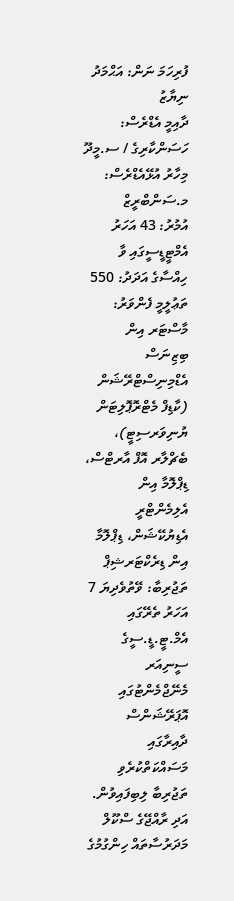ފުރިހަމަ ނަން: އަޙްމަދު ނިޔާޒު
ދާއިމީ އެޑްރެސް: ހަސަންކާރިގެ / ސ.މީދޫ
މިހާރު އުޅޭއެޑްރެސް: މ.ސަންބްރީޒް
އުމުރު: 43 އަހަރު
އެމްޓީޑީސީގައި ވާ ހިއްސާގެ އަދަދު: 550
ތަޢުލީމީ ފެންވަރު: މާސްޓަރ އިން ބިޒިނަސް އެޑްމިނިސްޓްރޭޝަން (ކާޑިފް މެޓްރޮޕޮލިޓަން ޔުނިވަރސިޓީ)، ބެޗްލާރ އޮފް އާރޓްސް، ޑިޕްލޮމާ އިން އެލިމެންޓްރީ އެޑިޔުކޭޝަން، ޑިޕްލޮމާ އިން ޑިރެކްޓަރޝިޕް
ތަޖުރިބާ: ވޭތުވެދިޔަ 7 އަހަރު ތެރޭގައި އެމް.ޓީ.ޑީ.ސީގެ ސީނިއަރ މެނޭޖްމެންޓުގައި އޮޕަރޭޝަންސް ދާއިރާގައި މަސައްކަތްކުރެވި ތަޖުރިބާ ލިބިފައިވުން. އަދި ރާއްޖޭގެ ސްކޫލް މަދަރުސާތައް ހިންގުމުގެ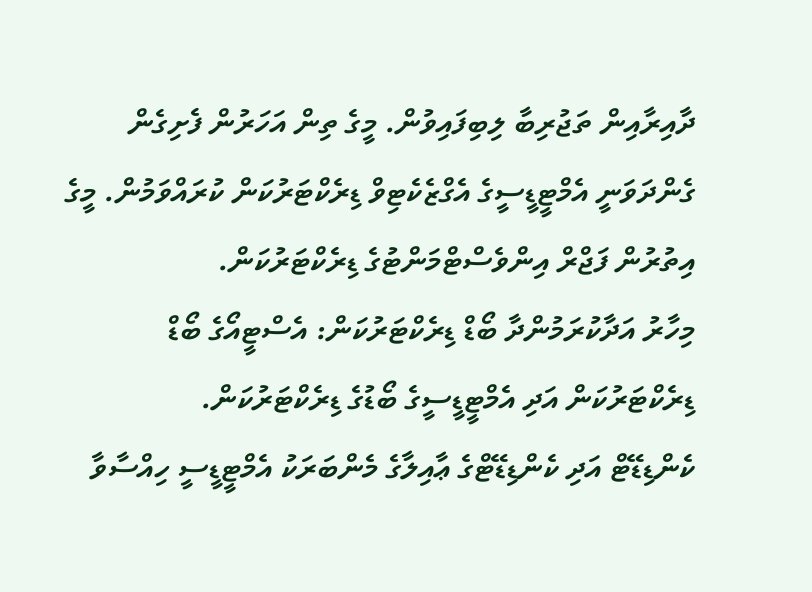ދާއިރާއިން ތަޖުރިބާ ލިބިފައިވުން. މީގެ ތިން އަހަރުން ފެށިގެން ގެންދަވަނީ އެމްޓީޑީސީގެ އެގްޒެކެޓިވް ޑިރެކްޓަރުކަން ކުރައްވަމުން. މީގެ އިތުރުން ފަޖްރް އިންވެސްޓްމަންޓުގެ ޑިރެކްޓަރުކަން.
މިހާރު އަދާކުރަމުންދާ ބޯޑް ޑިރެކްޓަރުކަން: އެސްޓީއޯގެ ބޯޑް ޑިރެކްޓަރުކަން އަދި އެމްޓީޑީސީގެ ބޯޑުގެ ޑިރެކްޓަރުކަން.
ކެންޑިޑޭޓް އަދި ކެންޑިޑޭޓްގެ ޢާއިލާގެ މެންބަރަކު އެމްޓީޑީސީ ހިއްސާވާ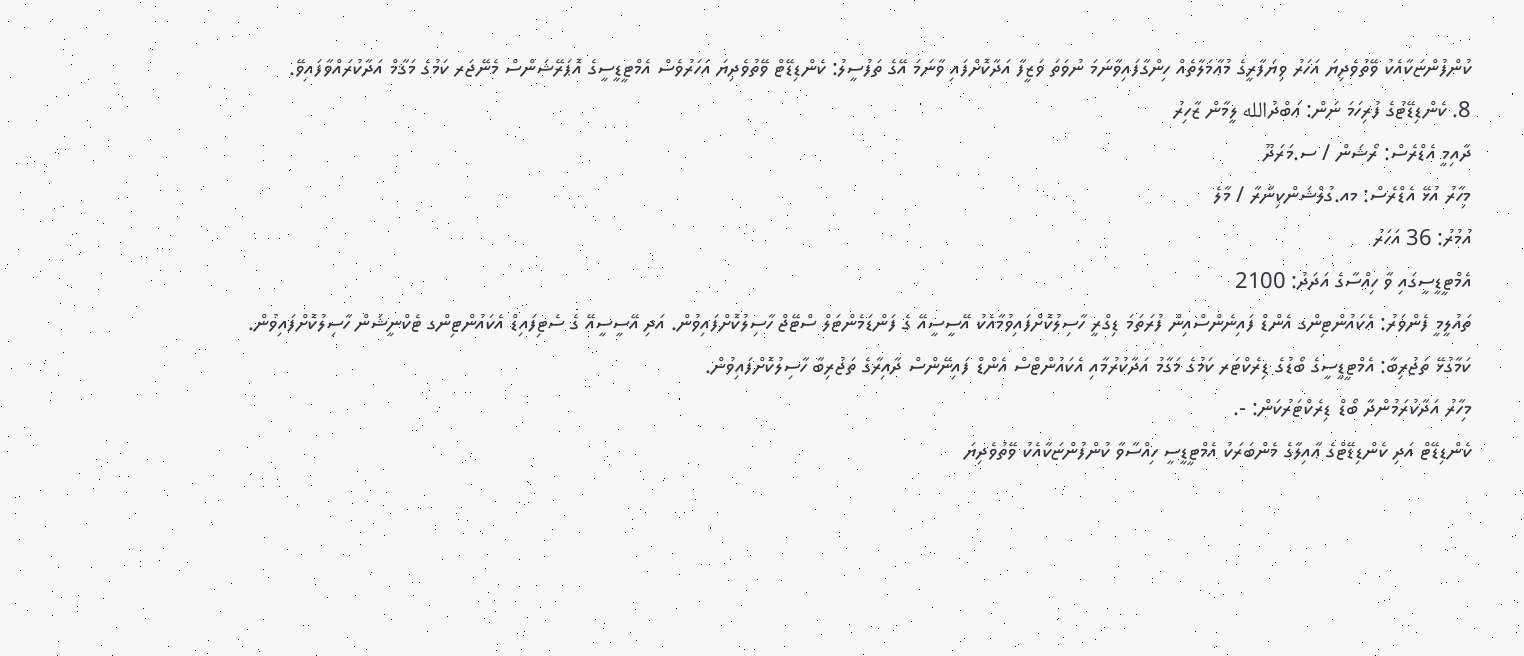ކުންފުންޏަކާއެކު ވޭތުވެދިޔަ އަހަރު ވިޔަފާރީގެ މުޢާމަލާތެއް ހިންގާފައިވާނަމަ ނުވަތަ ވަޒީފާ އަދާކޮށްފައި ވާނަމަ އޭގެ ތަފުސީލު: ކެންޑިޑޭޓް ވޭތުވެދިޔަ އަހަރުވެސް އެމްޓީޑީސީގެ އޮޕަރޭޝަންސް މެނޭޖަރ ކަމުގެ މަޤާމް އަދާކުރައްވާފައިވޭ.
8. ކެންޑިޑޭޓުގެ ފުރިހަމަ ނަން: ޢަބްދުالله ލީމާން ޒާހިރު
ދާއިމީ އެޑްރެސް: ރޯޝަން / ސ.މަރަދޫ
މިހާރު އުޅޭ އެޑްރެސް: މއ.ގުލްޝަންކިނާރާ / މާލެ
އުމުރު: 36 އަހަރު
އެމްޓީޑީސީގައި ވާ ހިއްސާގެ އަދަދު: 2100
ތައުލީމީ ފެންވަރު: އެކައުންޓިންގ އެންޑް ފައިނެންސްއިން ފުރަތަމަ ޑިގްރީ ހާސިލުކޮށްފައިވުމާއެކު އޭސީސީއޭ ގެ ފަންޑަމެންޓަލް ސްޓޭޖް ހާސިލުކޮށްފައިވުން. އަދި އޭސީސީއޭ ގެ ސެޓިފައިޑް އެކައުންޓިންގ ޓެކްނީޝަން ހާސިލުކޮށްފައިވުން.
ކަމާގުޅޭ ތަޖުރިބާ: އެމްޓީޑީސީގެ ބޯޑުގެ ޑިރެކްޓަރ ކަމުގެ މަގާމު އަދާކުރުމާއި އެކައުންޓްސް އެންޑް ފައިނޭންސް ދާއިރާގެ ތަޖުރިބާ ހާސިލުކޮށްފައިވުން.
މިހާރު އަދާކުރަމުންދާ ބޯޑް ޑިރެކްޓަރުކަން: -.
ކެންޑިޑޭޓް އަދި ކެންޑިޑޭޓްގެ ޢާއިލާގެ މެންބަރަކު އެމްޓީޑީސީ ހިއްސާވާ ކުންފުންޏަކާއެކު ވޭތުވެދިޔަ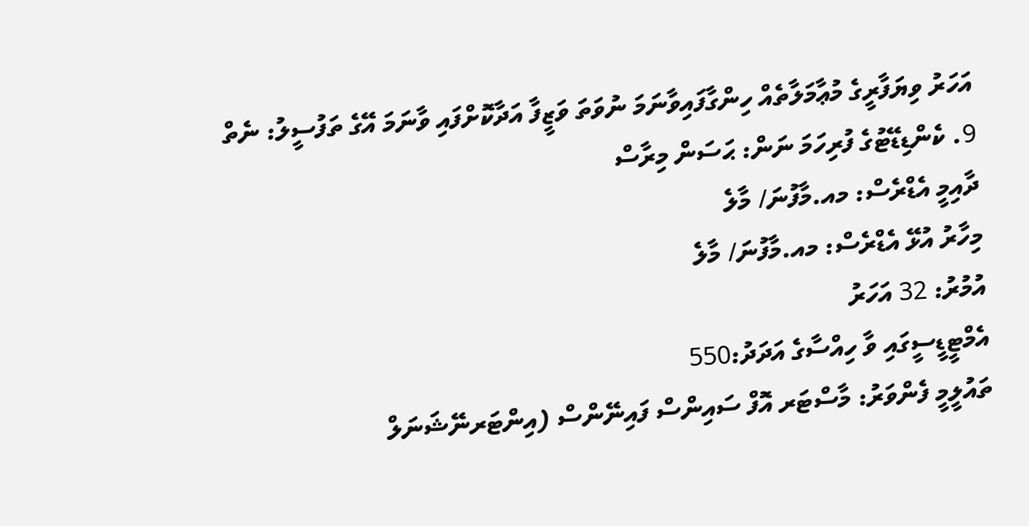އަހަރު ވިޔަފާރީގެ މުޢާމަލާތެއް ހިންގާފައިވާނަމަ ނުވަތަ ވަޒީފާ އަދާކޮށްފައި ވާނަމަ އޭގެ ތަފުސީލު: ނެތް
9. ކެންޑިޑޭޓުގެ ފުރިހަމަ ނަން: ޙަސަން މިރާސް
ދާއިމީ އެޑްރެސް: މއ.މާފުނަ/ މާލެ
މިހާރު އުޅޭ އެޑްރެސް: މއ.މާފުނަ/ މާލެ
އުމުރު: 32 އަހަރު
އެމްޓީޑީސީގައި ވާ ހިއްސާގެ އަދަދު:550
ތައުލީމީ ފެންވަރު: މާސްޓަރ އޮފް ސައިންސް ފައިނޭންސް (އިންޓަރނޭޝަނަލް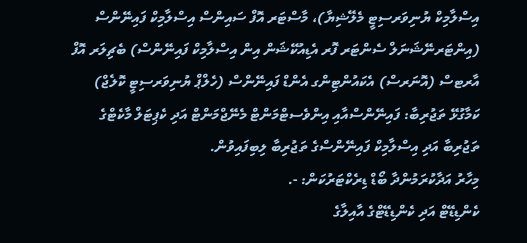އިސްލާމިކް ޔުނިވަރސިޓީ މެލޭޝިޔާ)، މާސްޓަރ އޮފް ސައިންސް އިސްލާމިކް ފައިނޭންސް (އިންޓަރނޭޝަނަލް ސެންޓަރ ފޮރ އެޑިއުކޭޝަން އިން އިސްލާމިކް ފައިނޭންސް) ބެޗިލަރ އޮފް އާރޓސް (އޮނަރސް) އެކައުންޓިންގ އެންޑް ފައިނޭންސް (ހެލްޕް ޔުނިވަރސިޓީ ކޮލެޖް)
ކަމާގުޅޭ ތަޖުރިބާ: ފައިނޭންސްއާއި އިންވެސޓްމަންޓް މެނޭޖްމަންޓް އަދި ކެޕިޓަލް މާކެޓްގެ ތަޖުރިބާ އަދި އިސްލާމިކް ފައިނޭންސްގެ ތަޖުރިބާ ލިބިފައިވުން.
މިހާރު އަދާކުރަމުންދާ ބޯޑް ޑިރެކްޓަރުކަން: -.
ކެންޑިޑޭޓް އަދި ކެންޑިޑޭޓްގެ އާއިލާގެ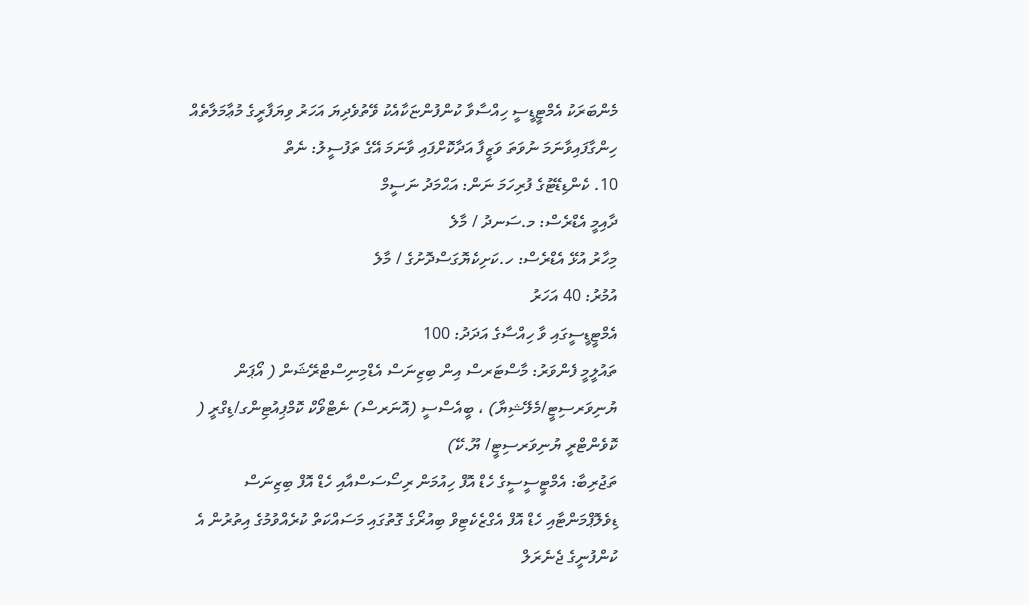މެންބަރަކު އެމްޓީޑީސީ ހިއްސާވާ ކުންފުންޏަކާއެކު ވޭތުވެދިޔަ އަހަރު ވިޔަފާރީގެ މުޢާމަލާތެއް ހިންގާފައިވާނަމަ ނުވަތަ ވަޒީފާ އަދާކޮށްފައި ވާނަމަ އޭގެ ތަފުސީލު: ނެތް
10. ކެންޑިޑޭޓުގެ ފުރިހަމަ ނަން: އަޙްމަދު ނަސީމް
ދާއިމީ އެޑްރެސް: މ.ސަނދު / މާލެ
މިހާރު އުޅޭ އެޑްރެސް: ހ.ކަށިކެޔޮގަސްދޮށުގެ / މާލެ
އުމުރު: 40 އަހަރު
އެމްޓީޑީސީގައި ވާ ހިއްސާގެ އަދަދު: 100
ތައުލީމީ ފެންވަރު: މާސްޓަރސް އިން ބިޒިނަސް އެޑްމިނިސްޓްރޭޝަން ( އޯޕަން ޔުނިވަރސިޓީ/މެލޭޝިޔާ) ، ބީއެސްސީ (އޮނަރސް) ނެޓްވޯކް ކޮމްޕިއުޓިންގ/ޑިގްރީ ( ކޮވެންޓްރީ ޔުނިވަރސިޓީ/ ޔޫ.ކޭ)
ތަޖުރިބާ: އެމްޓީސީސީގެ ހެޑް އޮފް ހިއުމަން ރިސޯސަސްއާއި ހެޑް އޮފް ބިޒިނަސް ޑިވެލޮޕްމަންޓާއި ހެޑް އޮފް އެގްޒެކެޓިވް ބިއުރޯގެ ގޮތުގައި މަސައްކަތް ކުރެއްވުމުގެ އިތުރުން އެ ކުންފުނީގެ ޖެނެރަލް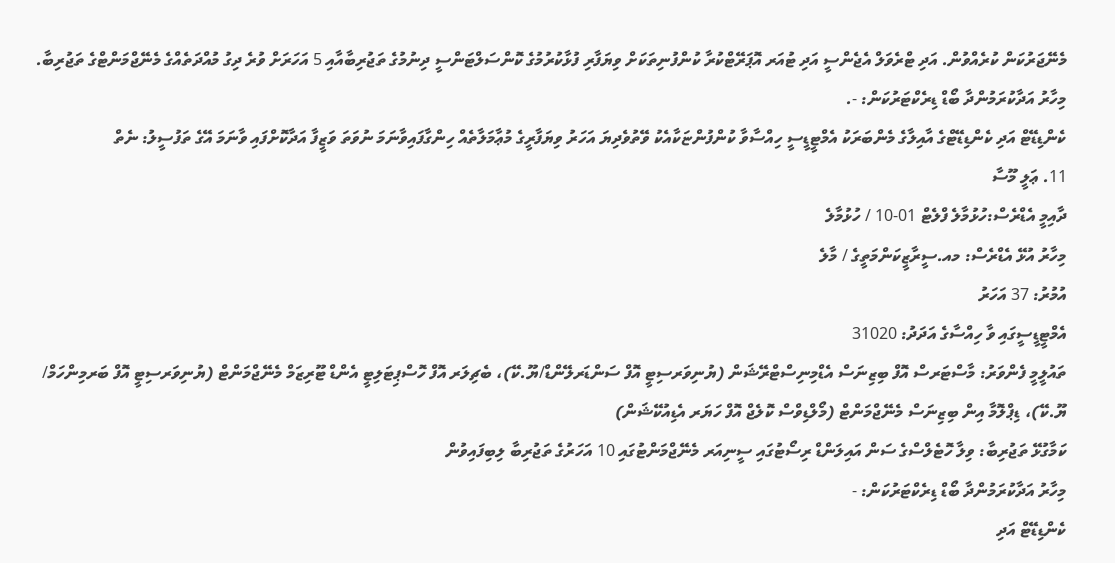މެނޭޖަރުކަން ކުރެއްވުން. އަދި ޓްރެވަލް އެޖެންސީ އަދި ޓުއަރ އޮޕަރޭޓްކުރާ ކުންފުނިތަކަށް ވިޔަފާރި ފުޅާކުރުމުގެ ކޮންސަލްޓަންސީ ދިނުމުގެ ތަޖުރިބާއާއި 5 އަހަރަށް ވުރެ ދިގު މުއްދަތެއްގެ މެނޭޖްމަންޓްގެ ތަޖުރިބާ.
މިހާރު އަދާކުރަމުންދާ ބޯޑް ޑިރެކްޓަރުކަން: -.
ކެންޑިޑޭޓް އަދި ކެންޑިޑޭޓްގެ އާއިލާގެ މެންބަރަކު އެމްޓީޑީސީ ހިއްސާވާ ކުންފުންޏަކާއެކު ވޭތުވެދިޔަ އަހަރު ވިޔަފާރީގެ މުޢާމަލާތެއް ހިންގާފައިވާނަމަ ނުވަތަ ވަޒީފާ އަދާކޮށްފައި ވާނަމަ އޭގެ ތަފުސީލު: ނެތް
11. ޢަލީ މޫސާ
ދާއިމީ އެޑްރެސް:ހުޅުމާލެ ފްލެޓް 01-10 / ހުޅުމާލެ
މިހާރު އުޅޭ އެޑްރެސް: މއ.ސީރާޒީކަންމަތީގެ / މާލެ
އުމުރު: 37 އަހަރު
އެމްޓީޑީސީގައި ވާ ހިއްސާގެ އަދަދު: 31020
ތައުލީމީ ފެންވަރު: މާސްޓަރސް އޮފް ބިޒިނަސް އެޑްމިނިސްޓްރޭޝަން (ޔުނިވަރސިޓީ އޮފް ސަންޑަރލޭންޑް/ޔޫ.ކޭ)، ބެޗިލަރ އޮފް ހޮސްޕިޓަލިޓީ އެންޑް ޓޫރިޒަމް މެނޭޖްމަންޓް (ޔުނިވަރސިޓީ އޮފް ބަރމިންހަމް/ ޔޫ.ކޭ)، ޑިޕްލޮމާ އިން ބިޒިނަސް މެނޭޖްމަންޓް (މޯލްޑިވްސް ކޮލެޖް އޮފް ހަޔަރ އެޑިއުކޭޝަން)
ކަމާގުޅޭ ތަޖުރިބާ: ވިލާ ހޮޓެލްސްގެ ސަން އައިލަންޑް ރިސޯޓުގައި ސީނިއަރ މެނޭޖްމަންޓުގައި 10 އަހަރުގެ ތަޖުރިބާ ލިބިފައިވުން
މިހާރު އަދާކުރަމުންދާ ބޯޑް ޑިރެކްޓަރުކަން: -
ކެންޑިޑޭޓް އަދި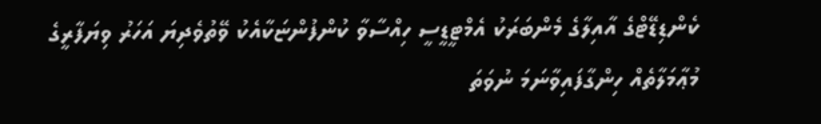ކެންޑިޑޭޓްގެ އާއިލާގެ މެންބަރަކު އެމްޓީޑީސީ ހިއްސާވާ ކުންފުންޏަކާއެކު ވޭތުވެދިޔަ އަހަރު ވިޔަފާރީގެ މުޢާމަލާތެއް ހިންގާފައިވާނަމަ ނުވަތަ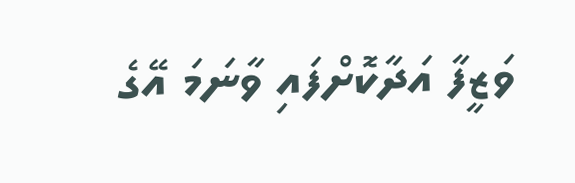ވަޒީފާ އަދާކޮށްފައި ވާނަމަ އޭގެ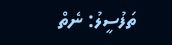ތަފުސީލު: ނެތް